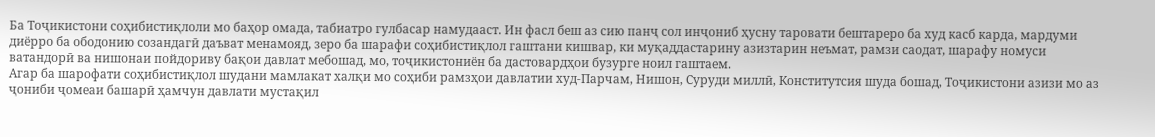Ба Тоҷикистони соҳибистиқлоли мо баҳор омада, табиатро гулбасар намудааст. Ин фасл беш аз сию панҷ сол инҷониб ҳусну таровати бештареро ба худ касб карда, мардуми диёрро ба ободонию созандагӣ даъват менамояд, зеро ба шарафи соҳибистиқлол гаштани кишвар, ки муқаддастарину азизтарин неъмат, рамзи саодат, шарафу номуси ватандорӣ ва нишонаи пойдориву бақои давлат мебошад, мо, тоҷикистониён ба дастовардҳои бузурге ноил гаштаем.
Агар ба шарофати соҳибистиқлол шудани мамлакат халқи мо соҳиби рамзҳои давлатии худ-Парчам, Нишон, Суруди миллӣ, Конститутсия шуда бошад, Тоҷикистони азизи мо аз ҷониби ҷомеаи башарӣ ҳамчун давлати мустақил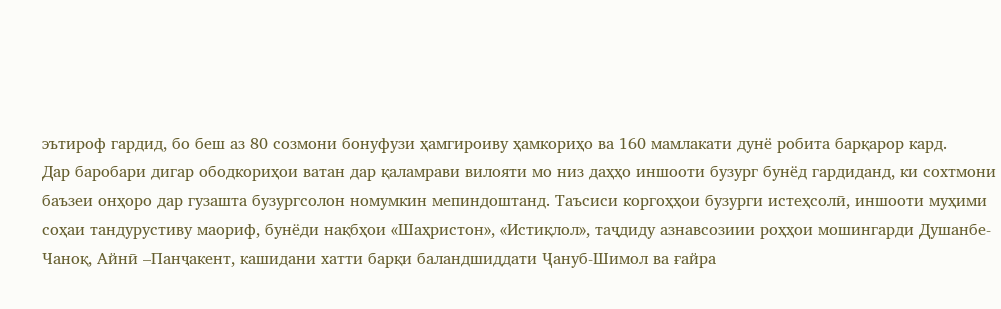эътироф гардид, бо беш аз 80 созмони бонуфузи ҳамгироиву ҳамкориҳо ва 160 мамлакати дунё робита барқарор кард.
Дар баробари дигар ободкориҳои ватан дар қаламрави вилояти мо низ даҳҳо иншооти бузург бунёд гардиданд, ки сохтмони баъзеи онҳоро дар гузашта бузургсолон номумкин мепиндоштанд. Таъсиси коргоҳҳои бузурги истеҳсолӣ, иншооти муҳими соҳаи тандурустиву маориф, бунёди нақбҳои «Шаҳристон», «Истиқлол», таҷдиду азнавсозиии роҳҳои мошингарди Душанбе-Чаноқ, Айнӣ –Панҷакент, кашидани хатти барқи баландшиддати Ҷануб-Шимол ва ғайра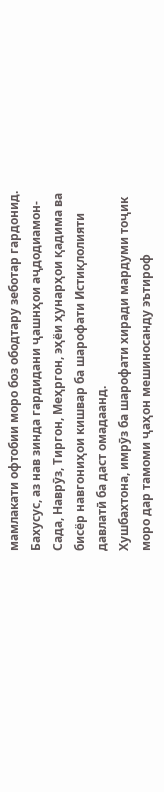мамлакати офтобии моро боз ободтару зеботар гардонид.
Бахусус, аз нав зинда гардидани ҷашнҳои аҷдодиамон-Сада, Наврӯз, Тиргон, Меҳргон, эҳёи ҳунарҳои қадима ва бисёр навгониҳои кишвар ба шарофати Истиқлолияти давлатӣ ба даст омадаанд.
Хушбахтона, имрӯз ба шарофати хиради мардуми тоҷик моро дар тамоми ҷаҳон мешиносанду эътироф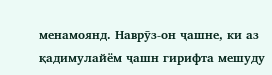менамоянд. Наврӯз-он ҷашне, ки аз қадимулайём ҷашн гирифта мешуду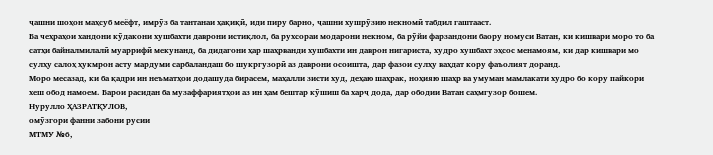ҷашни шоҳон маҳсуб меёфт, имрӯз ба тантанаи ҳақиқӣ, иди пиру барно, ҷашни хушрӯзию некномӣ табдил гаштааст.
Ба чеҳраҳои хандони кӯдакони хушбахти даврони истиқлол, ба рухсораи модарони некном, ба рӯйи фарзандони баору номуси Ватан, ки кишвари моро то ба сатҳи байналмилалӣ муаррифӣ мекунанд, ба дидагони ҳар шаҳрванди хушбахти ин даврон нигариста, худро хушбахт эҳсос менамоям, ки дар кишвари мо сулҳу салоҳ ҳукмрон асту мардуми сарбаландаш бо шукргузорӣ аз даврони осоишта, дар фазои сулҳу ваҳдат кору фаъолият доранд.
Моро месазад, ки ба қадри ин неъматҳои додашуда бирасем, маҳалли зисти худ, деҳаю шаҳрак, ноҳияю шаҳр ва умуман мамлакати худро бо кору пайкори хеш обод намоем. Барои расидан ба музаффариятҳои аз ин ҳам бештар кӯшиш ба харҷ дода, дар ободии Ватан саҳмгузор бошем.
Нурулло ҲАЗРАТҚУЛОВ,
омӯзгори фанни забони русии
МТМУ №6,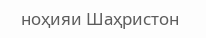ноҳияи Шаҳристон